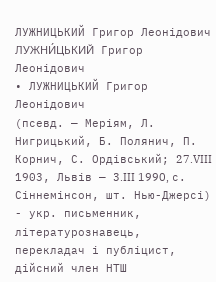ЛУЖНИЦЬКИЙ Григор Леонідович
ЛУЖНИ́ЦЬКИЙ Григор Леонідович
• ЛУЖНИЦЬКИЙ Григор Леонідович
(псевд. — Меріям, Л. Нигрицький, Б. Полянич, П. Корнич, С. Ордівський; 27.VIII 1903, Львів — 3.III 1990, с. Сіннемінсон, шт. Нью-Джерсі)
- укр. письменник, літературознавець, перекладач і публіцист, дійсний член НТШ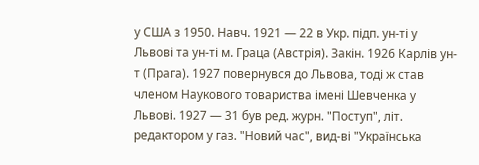у США з 1950. Навч. 1921 — 22 в Укр. підп. ун-ті у Львові та ун-ті м. Граца (Австрія). Закін. 1926 Карлів ун-т (Прага). 1927 повернувся до Львова, тоді ж став членом Наукового товариства імені Шевченка у Львові. 1927 — 31 був ред. журн. "Поступ", літ. редактором у газ. "Новий час", вид-ві "Українська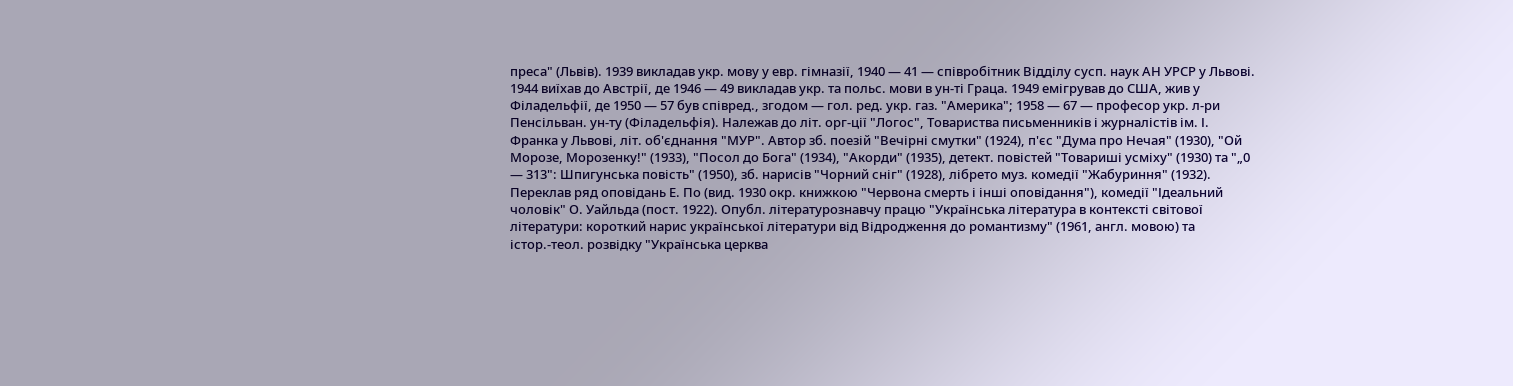преса" (Львів). 1939 викладав укр. мову у евр. гімназії, 1940 — 41 — співробітник Відділу сусп. наук АН УРСР у Львові. 1944 виїхав до Австрії, де 1946 — 49 викладав укр. та польс. мови в ун-ті Граца. 1949 емігрував до США, жив у Філадельфії, де 1950 — 57 був співред., згодом — гол. ред. укр. газ. "Америка"; 1958 — 67 — професор укр. л-ри Пенсільван. ун-ту (Філадельфія). Належав до літ. орг-ції "Логос", Товариства письменників і журналістів ім. І. Франка у Львові, літ. об'єднання "МУР". Автор зб. поезій "Вечірні смутки" (1924), п'єс "Дума про Нечая" (1930), "Ой Морозе, Морозенку!" (1933), "Посол до Бога" (1934), "Акорди" (1935), детект. повістей "Товариші усміху" (1930) та "„0 — 313": Шпигунська повість" (1950), зб. нарисів "Чорний сніг" (1928), лібрето муз. комедії "Жабуриння" (1932). Переклав ряд оповідань Е. По (вид. 1930 окр. книжкою "Червона смерть і інші оповідання"), комедії "Ідеальний чоловік" О. Уайльда (пост. 1922). Опубл. літературознавчу працю "Українська література в контексті світової літератури: короткий нарис української літератури від Відродження до романтизму" (1961, англ. мовою) та істор.-теол. розвідку "Українська церква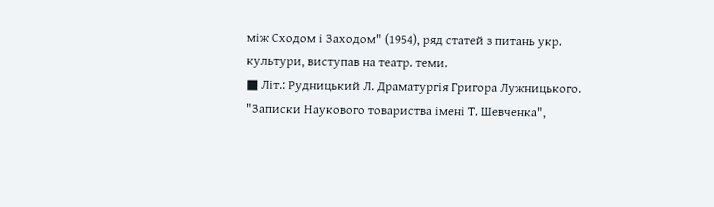між Сходом і Заходом" (1954), ряд статей з питань укр. культури, виступав на театр. теми.
■ Літ.: Рудницький Л. Драматургія Григора Лужницького. "Записки Наукового товариства імені Т. Шевченка",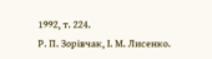1992, т. 224.
Р. П. Зорівчак, І. М. Лисенко.